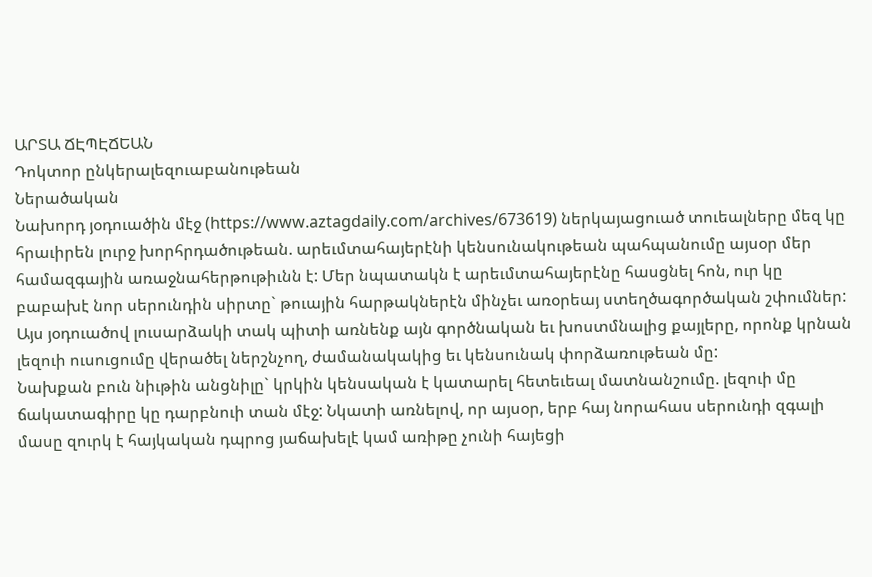ԱՐՏԱ ՃԷՊԷՃԵԱՆ
Դոկտոր ընկերալեզուաբանութեան
Ներածական
Նախորդ յօդուածին մէջ (https://www.aztagdaily.com/archives/673619) ներկայացուած տուեալները մեզ կը հրաւիրեն լուրջ խորհրդածութեան. արեւմտահայերէնի կենսունակութեան պահպանումը այսօր մեր համազգային առաջնահերթութիւնն է: Մեր նպատակն է արեւմտահայերէնը հասցնել հոն, ուր կը բաբախէ նոր սերունդին սիրտը` թուային հարթակներէն մինչեւ առօրեայ ստեղծագործական շփումներ: Այս յօդուածով լուսարձակի տակ պիտի առնենք այն գործնական եւ խոստմնալից քայլերը, որոնք կրնան լեզուի ուսուցումը վերածել ներշնչող, ժամանակակից եւ կենսունակ փորձառութեան մը:
Նախքան բուն նիւթին անցնիլը` կրկին կենսական է կատարել հետեւեալ մատնանշումը. լեզուի մը ճակատագիրը կը դարբնուի տան մէջ: Նկատի առնելով, որ այսօր, երբ հայ նորահաս սերունդի զգալի մասը զուրկ է հայկական դպրոց յաճախելէ կամ առիթը չունի հայեցի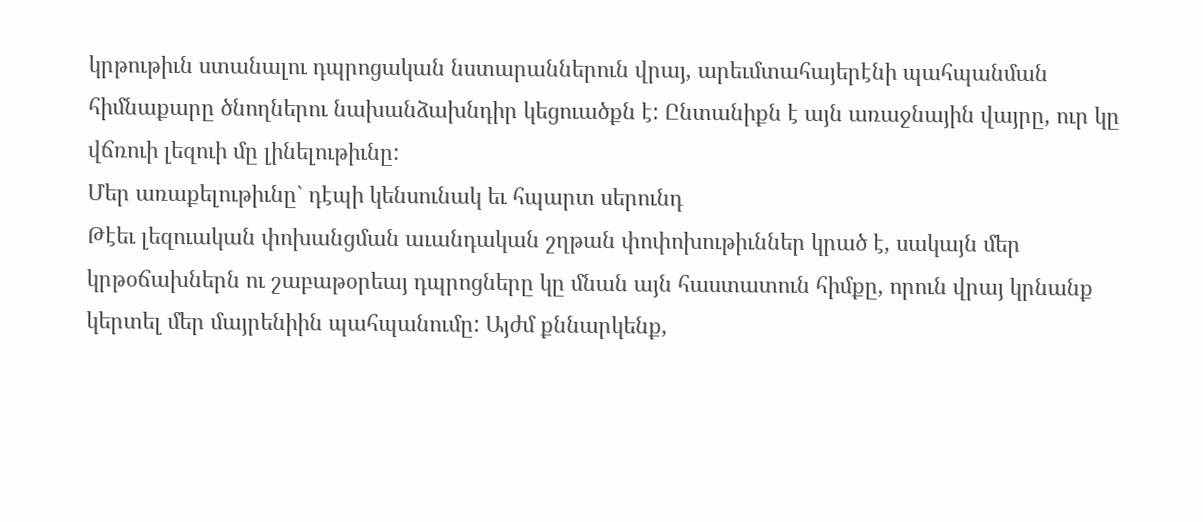կրթութիւն ստանալու դպրոցական նստարաններուն վրայ, արեւմտահայերէնի պահպանման հիմնաքարը ծնողներու նախանձախնդիր կեցուածքն է: Ընտանիքն է այն առաջնային վայրը, ուր կը վճռուի լեզուի մը լինելութիւնը:
Մեր առաքելութիւնը` դէպի կենսունակ եւ հպարտ սերունդ
Թէեւ լեզուական փոխանցման աւանդական շղթան փոփոխութիւններ կրած է, սակայն մեր կրթօճախներն ու շաբաթօրեայ դպրոցները կը մնան այն հաստատուն հիմքը, որուն վրայ կրնանք կերտել մեր մայրենիին պահպանումը: Այժմ քննարկենք,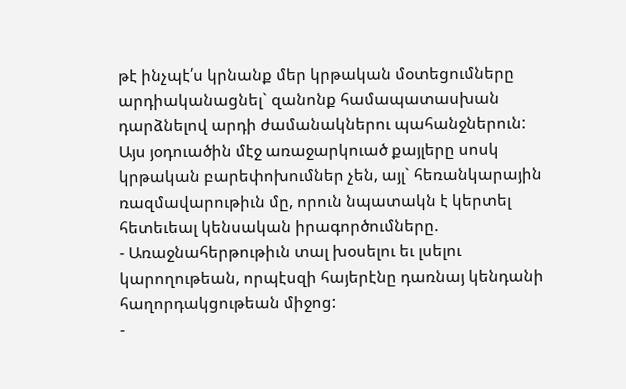թէ ինչպէ՛ս կրնանք մեր կրթական մօտեցումները արդիականացնել` զանոնք համապատասխան դարձնելով արդի ժամանակներու պահանջներուն:
Այս յօդուածին մէջ առաջարկուած քայլերը սոսկ կրթական բարեփոխումներ չեն, այլ` հեռանկարային ռազմավարութիւն մը, որուն նպատակն է կերտել հետեւեալ կենսական իրագործումները.
- Առաջնահերթութիւն տալ խօսելու եւ լսելու կարողութեան, որպէսզի հայերէնը դառնայ կենդանի հաղորդակցութեան միջոց:
-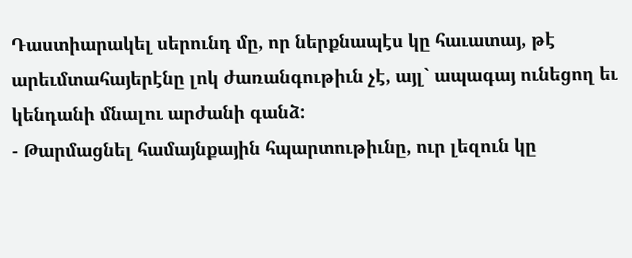Դաստիարակել սերունդ մը, որ ներքնապէս կը հաւատայ, թէ արեւմտահայերէնը լոկ ժառանգութիւն չէ, այլ` ապագայ ունեցող եւ կենդանի մնալու արժանի գանձ:
- Թարմացնել համայնքային հպարտութիւնը, ուր լեզուն կը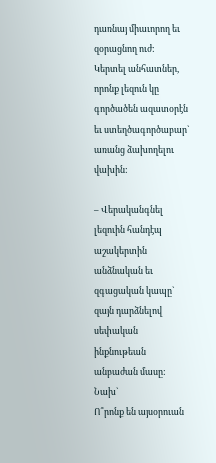դառնայ միաւորող եւ զօրացնող ուժ:
Կերտել անհատներ, որոնք լեզուն կը գործածեն ազատօրէն եւ ստեղծագործաբար` առանց ձախողելու վախին:

– Վերականգնել լեզուին հանդէպ աշակերտին անձնական եւ զգացական կապը` զայն դարձնելով սեփական ինքնութեան անբաժան մասը:
Նախ`
Ո՞րոնք են այսօրուան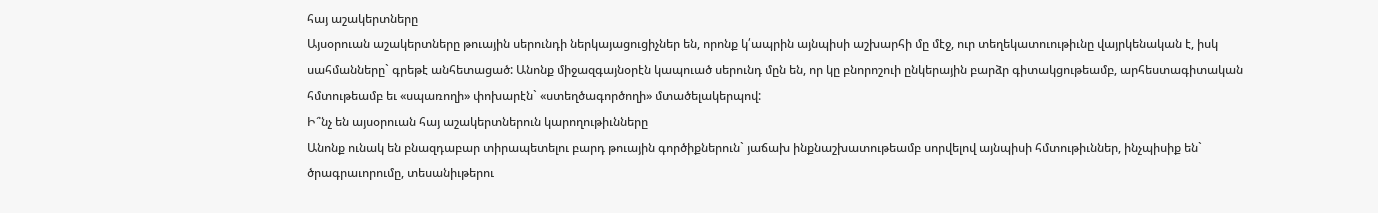հայ աշակերտները
Այսօրուան աշակերտները թուային սերունդի ներկայացուցիչներ են, որոնք կ՛ապրին այնպիսի աշխարհի մը մէջ, ուր տեղեկատուութիւնը վայրկենական է, իսկ սահմանները` գրեթէ անհետացած: Անոնք միջազգայնօրէն կապուած սերունդ մըն են, որ կը բնորոշուի ընկերային բարձր գիտակցութեամբ, արհեստագիտական հմտութեամբ եւ «սպառողի» փոխարէն` «ստեղծագործողի» մտածելակերպով:
Ի՞նչ են այսօրուան հայ աշակերտներուն կարողութիւնները
Անոնք ունակ են բնազդաբար տիրապետելու բարդ թուային գործիքներուն` յաճախ ինքնաշխատութեամբ սորվելով այնպիսի հմտութիւններ, ինչպիսիք են` ծրագրաւորումը, տեսանիւթերու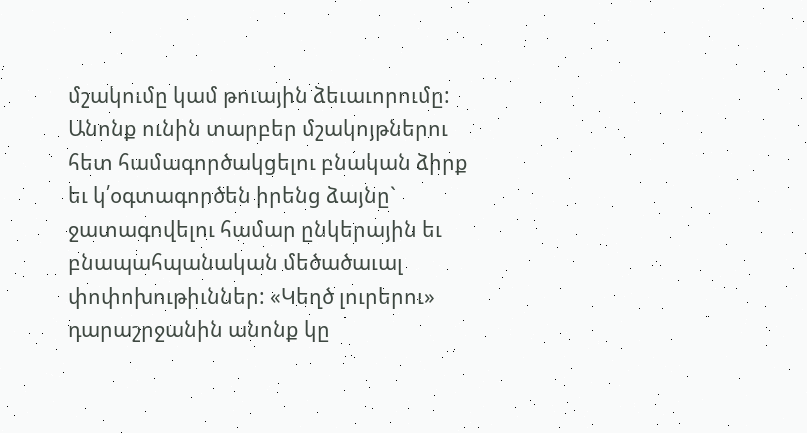մշակումը կամ թուային ձեւաւորումը: Անոնք ունին տարբեր մշակոյթներու հետ համագործակցելու բնական ձիրք եւ կ՛օգտագործեն իրենց ձայնը` ջատագովելու համար ընկերային եւ բնապահպանական մեծածաւալ փոփոխութիւններ: «Կեղծ լուրերու» դարաշրջանին անոնք կը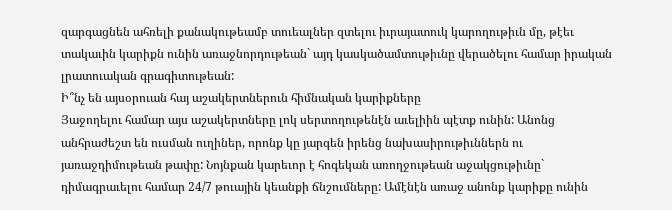զարգացնեն ահռելի քանակութեամբ տուեալներ զտելու իւրայատուկ կարողութիւն մը, թէեւ տակաւին կարիքն ունին առաջնորդութեան` այդ կասկածամտութիւնը վերածելու համար իրական լրատուական գրագիտութեան:
Ի՞նչ են այսօրուան հայ աշակերտներուն հիմնական կարիքները
Յաջողելու համար այս աշակերտները լոկ սերտողութենէն աւելիին պէտք ունին: Անոնց անհրաժեշտ են ուսման ուղիներ, որոնք կը յարգեն իրենց նախասիրութիւններն ու յառաջդիմութեան թափը: Նոյնքան կարեւոր է հոգեկան առողջութեան աջակցութիւնը` դիմագրաւելու համար 24/7 թուային կեանքի ճնշումները: Ամէնէն առաջ անոնք կարիքը ունին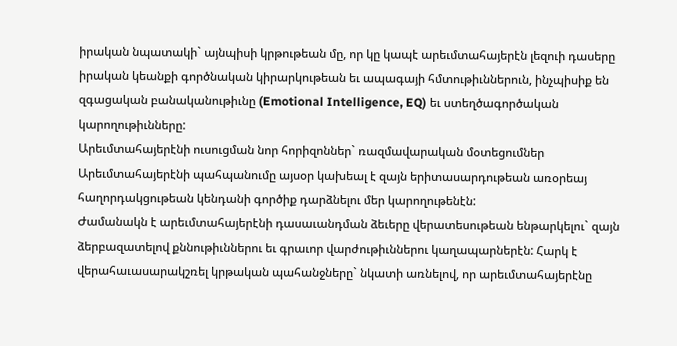իրական նպատակի` այնպիսի կրթութեան մը, որ կը կապէ արեւմտահայերէն լեզուի դասերը իրական կեանքի գործնական կիրարկութեան եւ ապագայի հմտութիւններուն, ինչպիսիք են զգացական բանականութիւնը (Emotional Intelligence, EQ) եւ ստեղծագործական կարողութիւնները:
Արեւմտահայերէնի ուսուցման նոր հորիզոններ` ռազմավարական մօտեցումներ
Արեւմտահայերէնի պահպանումը այսօր կախեալ է զայն երիտասարդութեան առօրեայ հաղորդակցութեան կենդանի գործիք դարձնելու մեր կարողութենէն:
Ժամանակն է արեւմտահայերէնի դասաւանդման ձեւերը վերատեսութեան ենթարկելու` զայն ձերբազատելով քննութիւններու եւ գրաւոր վարժութիւններու կաղապարներէն: Հարկ է վերահաւասարակշռել կրթական պահանջները` նկատի առնելով, որ արեւմտահայերէնը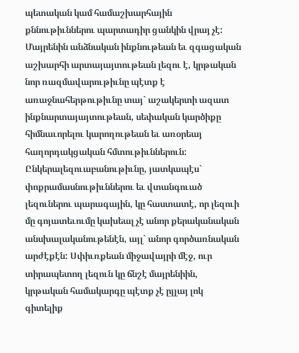պետական կամ համաշխարհային քննութիւններու պարտադիր ցանկին վրայ չէ: Մայրենին անձնական ինքնութեան եւ զգացական աշխարհի արտայայտութեան լեզու է, կրթական նոր ռազմավարութիւնը պէտք է առաջնահերթութիւնը տայ` աշակերտի ազատ ինքնարտայայտութեան, սեփական կարծիքը հիմնաւորելու կարողութեան եւ առօրեայ հաղորդակցական հմտութիւններուն:
Ընկերալեզուաբանութիւնը, յատկապէս` փոքրամասնութիւններու եւ վտանգուած լեզուներու պարագային, կը հաստատէ, որ լեզուի մը գոյատեւումը կախեալ չէ անոր քերականական անսխալականութենէն, այլ` անոր գործառնական արժէքէն: Սփիւռքեան միջավայրի մէջ, ուր տիրապետող լեզուն կը ճնշէ մայրենիին, կրթական համակարգը պէտք չէ ըլլայ լոկ գիտելիք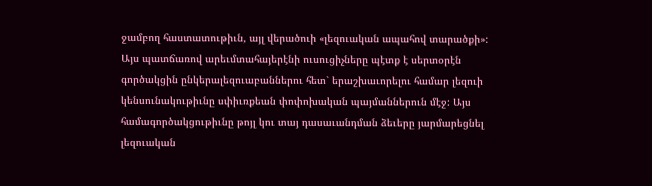ջամբող հաստատութիւն, այլ վերածուի «լեզուական ապահով տարածքի»:
Այս պատճառով արեւմտահայերէնի ուսուցիչները պէտք է սերտօրէն գործակցին ընկերալեզուաբաններու հետ` երաշխաւորելու համար լեզուի կենսունակութիւնը սփիւռքեան փոփոխական պայմաններուն մէջ: Այս համագործակցութիւնը թոյլ կու տայ դասաւանդման ձեւերը յարմարեցնել լեզուական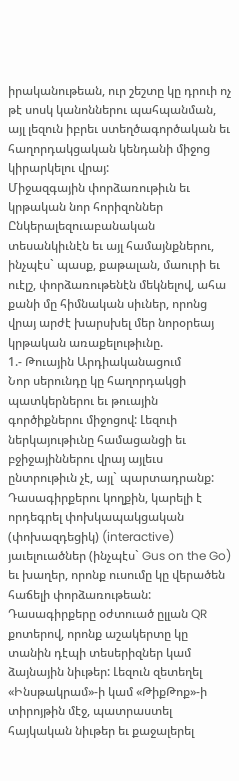իրականութեան, ուր շեշտը կը դրուի ոչ թէ սոսկ կանոններու պահպանման, այլ լեզուն իբրեւ ստեղծագործական եւ հաղորդակցական կենդանի միջոց կիրարկելու վրայ:
Միջազգային փորձառութիւն եւ կրթական նոր հորիզոններ
Ընկերալեզուաբանական տեսանկիւնէն եւ այլ համայնքներու, ինչպէս` պասք, քաթալան, մաուրի եւ ուէլշ, փորձառութենէն մեկնելով, ահա քանի մը հիմնական սիւներ, որոնց վրայ արժէ խարսխել մեր նորօրեայ կրթական առաքելութիւնը.
1.- Թուային Արդիականացում
Նոր սերունդը կը հաղորդակցի պատկերներու եւ թուային գործիքներու միջոցով: Լեզուի ներկայութիւնը համացանցի եւ բջիջայիններու վրայ այլեւս ընտրութիւն չէ, այլ` պարտադրանք: Դասագիրքերու կողքին, կարելի է որդեգրել փոխկապակցական (փոխազդեցիկ) (interactive) յաւելուածներ (ինչպէս` Gus on the Go) եւ խաղեր, որոնք ուսումը կը վերածեն հաճելի փորձառութեան: Դասագիրքերը օժտուած ըլլան QR քոտերով, որոնք աշակերտը կը տանին դէպի տեսերիզներ կամ ձայնային նիւթեր: Լեզուն զետեղել «Ինսթակրամ»-ի կամ «ԹիքԹոք»-ի տիրոյթին մէջ, պատրաստել հայկական նիւթեր եւ քաջալերել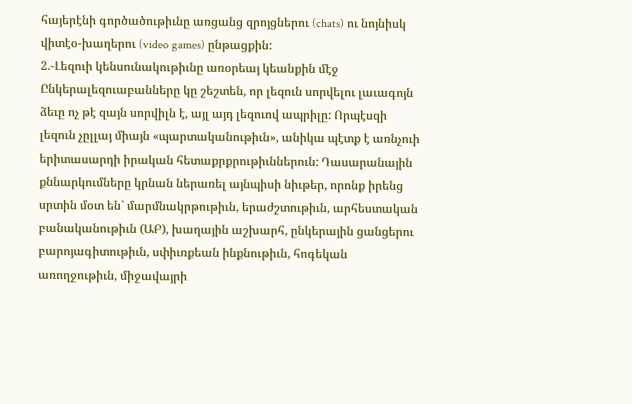հայերէնի գործածութիւնը առցանց զրոյցներու (chats) ու նոյնիսկ վիտէօ-խաղերու (video games) ընթացքին:
2.-Լեզուի կենսունակութիւնը առօրեայ կեանքին մէջ
Ընկերալեզուաբանները կը շեշտեն, որ լեզուն սորվելու լաւագոյն ձեւը ոչ թէ զայն սորվիլն է, այլ այդ լեզուով ապրիլը: Որպէսզի լեզուն չըլլայ միայն «պարտականութիւն», անիկա պէտք է առնչուի երիտասարդի իրական հետաքրքրութիւններուն: Դասարանային քննարկումները կրնան ներառել այնպիսի նիւթեր, որոնք իրենց սրտին մօտ են` մարմնակրթութիւն, երաժշտութիւն, արհեստական բանականութիւն (ԱԲ), խաղային աշխարհ, ընկերային ցանցերու բարոյագիտութիւն, սփիւռքեան ինքնութիւն, հոգեկան առողջութիւն, միջավայրի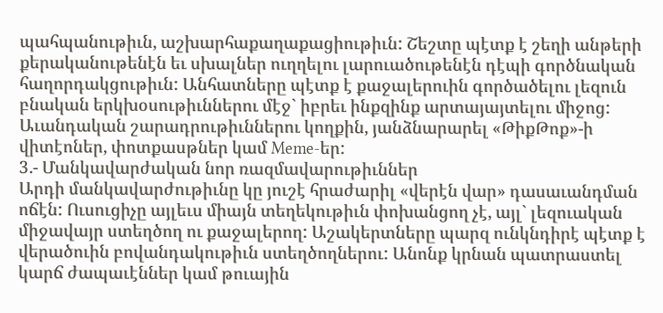պահպանութիւն, աշխարհաքաղաքացիութիւն: Շեշտը պէտք է շեղի անթերի քերականութենէն եւ սխալներ ուղղելու լարուածութենէն դէպի գործնական հաղորդակցութիւն: Անհատները պէտք է քաջալերուին գործածելու լեզուն բնական երկխօսութիւններու մէջ` իբրեւ ինքզինք արտայայտելու միջոց: Աւանդական շարադրութիւններու կողքին, յանձնարարել «ԹիքԹոք»-ի վիտէոներ, փոտքասթներ կամ Meme-եր:
3.- Մանկավարժական նոր ռազմավարութիւններ
Արդի մանկավարժութիւնը կը յուշէ հրաժարիլ «վերէն վար» դասաւանդման ոճէն: Ուսուցիչը այլեւս միայն տեղեկութիւն փոխանցող չէ, այլ` լեզուական միջավայր ստեղծող ու քաջալերող: Աշակերտները պարզ ունկնդիրէ պէտք է վերածուին բովանդակութիւն ստեղծողներու: Անոնք կրնան պատրաստել կարճ ժապաւէններ կամ թուային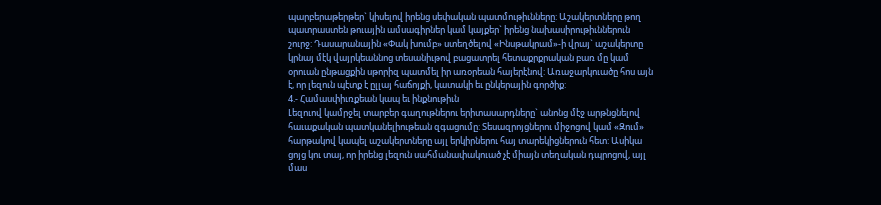պարբերաթերթեր` կիսելով իրենց սեփական պատմութիւնները: Աշակերտները թող պատրաստեն թուային ամսագիրներ կամ կայքեր` իրենց նախասիրութիւններուն շուրջ: Դասարանային «Փակ խումբ» ստեղծելով «Ինսթակրամ»-ի վրայ` աշակերտը կրնայ մէկ վայրկեաննոց տեսանիւթով բացատրել հետաքրքրական բառ մը կամ օրուան ընթացքին սթորիզ պատմել իր առօրեան հայերէնով: Առաջարկուածը հոս այն է, որ լեզուն պէտք է ըլլայ հաճոյքի, կատակի եւ ընկերային գործիք:
4.- Համասփիւռքեան կապ եւ ինքնութիւն
Լեզուով կամրջել տարբեր գաղութներու երիտասարդները` անոնց մէջ արթնցնելով հաւաքական պատկանելիութեան զգացումը: Տեսազրոյցներու միջոցով կամ «Զում» հարթակով կապել աշակերտները այլ երկիրներու հայ տարեկիցներուն հետ: Ասիկա ցոյց կու տայ, որ իրենց լեզուն սահմանափակուած չէ միայն տեղական դպրոցով, այլ մաս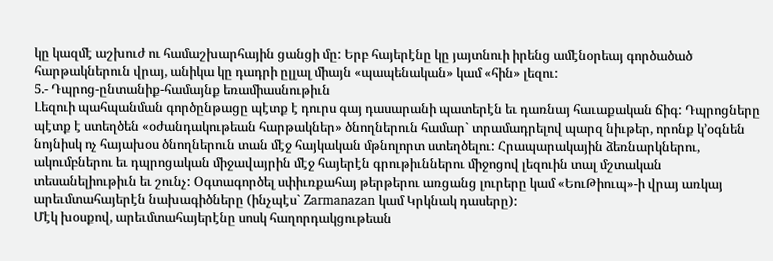կը կազմէ աշխուժ ու համաշխարհային ցանցի մը: Երբ հայերէնը կը յայտնուի իրենց ամէնօրեայ գործածած հարթակներուն վրայ, անիկա կը դադրի ըլլալ միայն «պապենական» կամ «հին» լեզու:
5.- Դպրոց-ընտանիք-համայնք եռամիասնութիւն
Լեզուի պահպանման գործընթացը պէտք է դուրս գայ դասարանի պատերէն եւ դառնայ հաւաքական ճիգ: Դպրոցները պէտք է ստեղծեն «օժանդակութեան հարթակներ» ծնողներուն համար` տրամադրելով պարզ նիւթեր, որոնք կ’օգնեն նոյնիսկ ոչ հայախօս ծնողներուն տան մէջ հայկական մթնոլորտ ստեղծելու: Հրապարակային ձեռնարկներու, ակումբներու եւ դպրոցական միջավայրին մէջ հայերէն գրութիւններու միջոցով լեզուին տալ մշտական տեսանելիութիւն եւ շունչ: Օգտագործել սփիւռքահայ թերթերու առցանց լուրերը կամ «ԵուԹիուպ»-ի վրայ առկայ արեւմտահայերէն նախագիծները (ինչպէս` Zarmanazan կամ Կրկնակ դասերը):
Մէկ խօսքով, արեւմտահայերէնը սոսկ հաղորդակցութեան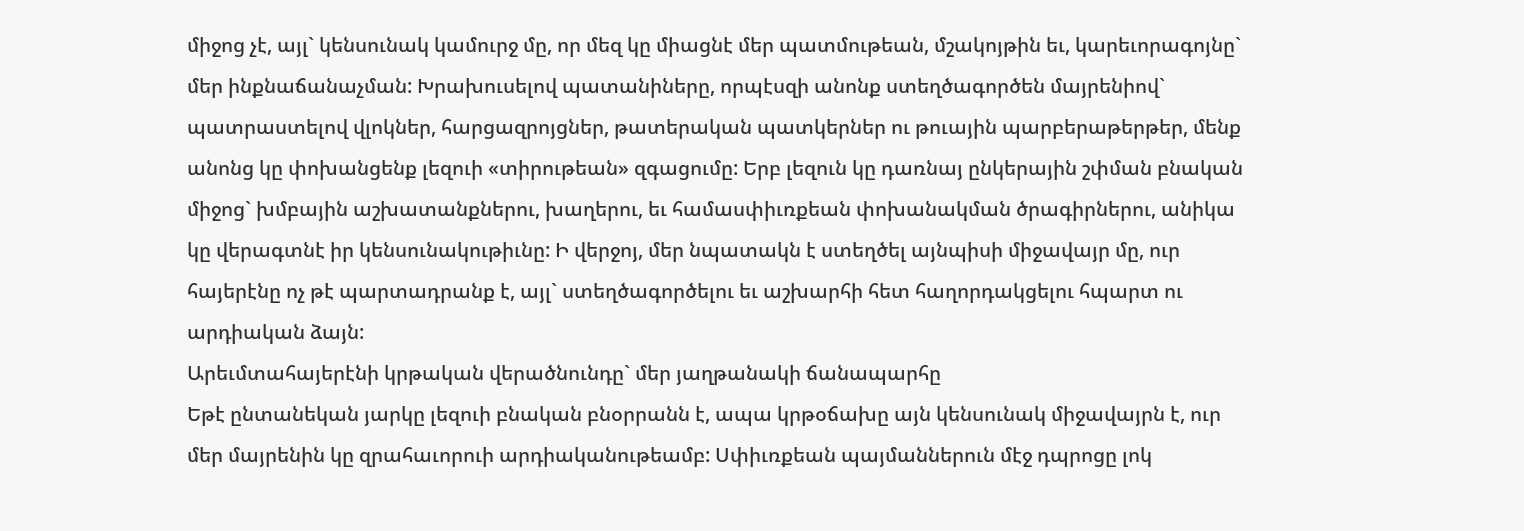միջոց չէ, այլ` կենսունակ կամուրջ մը, որ մեզ կը միացնէ մեր պատմութեան, մշակոյթին եւ, կարեւորագոյնը` մեր ինքնաճանաչման: Խրախուսելով պատանիները, որպէսզի անոնք ստեղծագործեն մայրենիով` պատրաստելով վլոկներ, հարցազրոյցներ, թատերական պատկերներ ու թուային պարբերաթերթեր, մենք անոնց կը փոխանցենք լեզուի «տիրութեան» զգացումը: Երբ լեզուն կը դառնայ ընկերային շփման բնական միջոց` խմբային աշխատանքներու, խաղերու, եւ համասփիւռքեան փոխանակման ծրագիրներու, անիկա կը վերագտնէ իր կենսունակութիւնը: Ի վերջոյ, մեր նպատակն է ստեղծել այնպիսի միջավայր մը, ուր հայերէնը ոչ թէ պարտադրանք է, այլ` ստեղծագործելու եւ աշխարհի հետ հաղորդակցելու հպարտ ու արդիական ձայն:
Արեւմտահայերէնի կրթական վերածնունդը` մեր յաղթանակի ճանապարհը
Եթէ ընտանեկան յարկը լեզուի բնական բնօրրանն է, ապա կրթօճախը այն կենսունակ միջավայրն է, ուր մեր մայրենին կը զրահաւորուի արդիականութեամբ: Սփիւռքեան պայմաններուն մէջ դպրոցը լոկ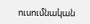ուսումնական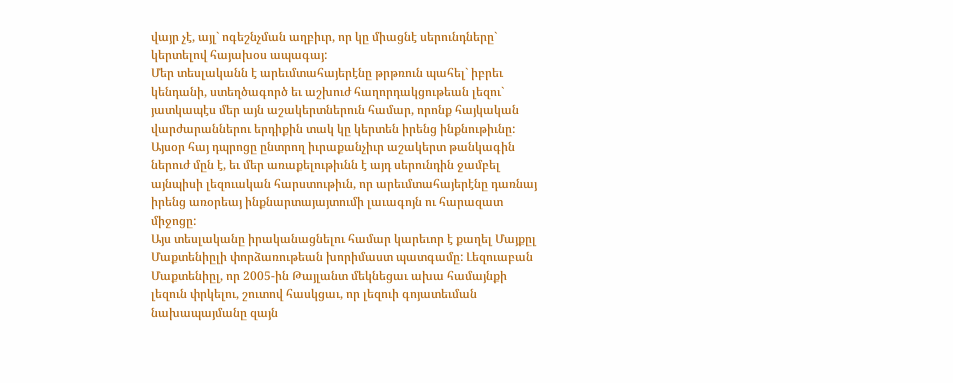վայր չէ, այլ` ոգեշնչման աղբիւր, որ կը միացնէ սերունդները` կերտելով հայախօս ապագայ:
Մեր տեսլականն է արեւմտահայերէնը թրթռուն պահել` իբրեւ կենդանի, ստեղծագործ եւ աշխուժ հաղորդակցութեան լեզու` յատկապէս մեր այն աշակերտներուն համար, որոնք հայկական վարժարաններու երդիքին տակ կը կերտեն իրենց ինքնութիւնը: Այսօր հայ դպրոցը ընտրող իւրաքանչիւր աշակերտ թանկագին ներուժ մըն է, եւ մեր առաքելութիւնն է այդ սերունդին ջամբել այնպիսի լեզուական հարստութիւն, որ արեւմտահայերէնը դառնայ իրենց առօրեայ ինքնարտայայտումի լաւագոյն ու հարազատ միջոցը:
Այս տեսլականը իրականացնելու համար կարեւոր է քաղել Մայքըլ Մաքտենիըլի փորձառութեան խորիմաստ պատգամը: Լեզուաբան Մաքտենիըլ, որ 2005-ին Թայլանտ մեկնեցաւ ախա համայնքի լեզուն փրկելու, շուտով հասկցաւ, որ լեզուի գոյատեւման նախապայմանը զայն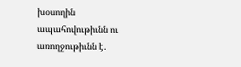խօսողին ապահովութիւնն ու առողջութիւնն է.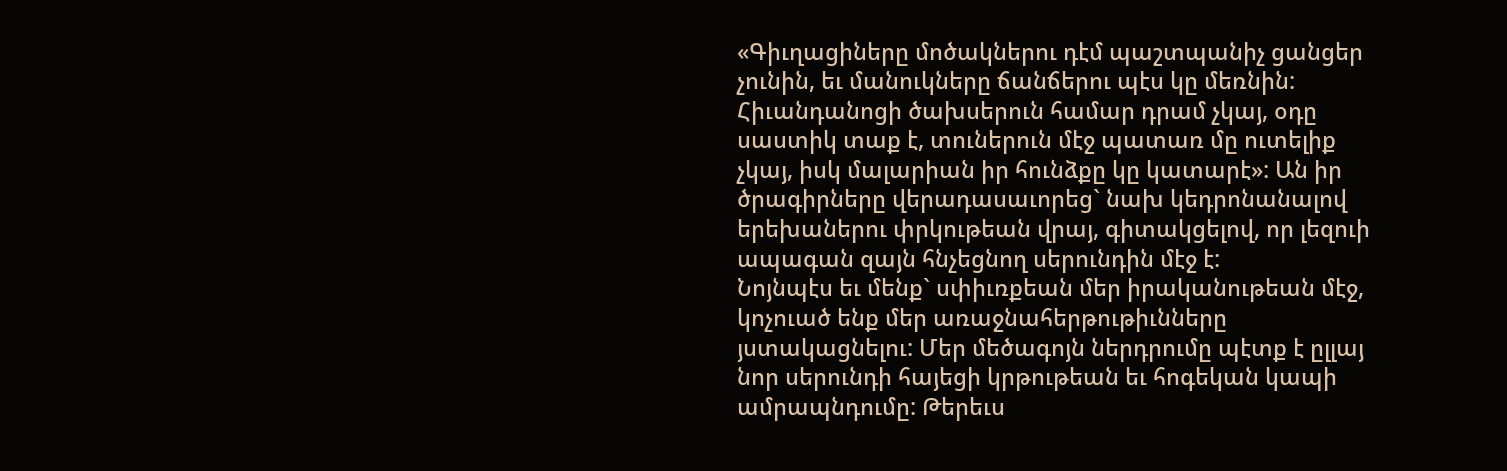«Գիւղացիները մոծակներու դէմ պաշտպանիչ ցանցեր չունին, եւ մանուկները ճանճերու պէս կը մեռնին: Հիւանդանոցի ծախսերուն համար դրամ չկայ, օդը սաստիկ տաք է, տուներուն մէջ պատառ մը ուտելիք չկայ, իսկ մալարիան իր հունձքը կը կատարէ»: Ան իր ծրագիրները վերադասաւորեց` նախ կեդրոնանալով երեխաներու փրկութեան վրայ, գիտակցելով, որ լեզուի ապագան զայն հնչեցնող սերունդին մէջ է:
Նոյնպէս եւ մենք` սփիւռքեան մեր իրականութեան մէջ, կոչուած ենք մեր առաջնահերթութիւնները յստակացնելու: Մեր մեծագոյն ներդրումը պէտք է ըլլայ նոր սերունդի հայեցի կրթութեան եւ հոգեկան կապի ամրապնդումը: Թերեւս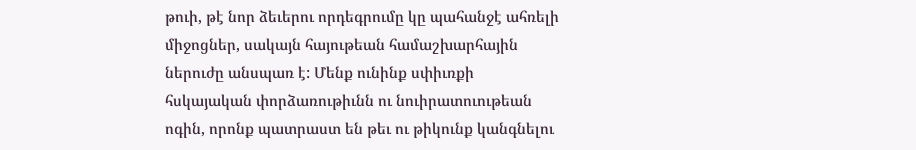թուի, թէ նոր ձեւերու որդեգրումը կը պահանջէ ահռելի միջոցներ, սակայն հայութեան համաշխարհային ներուժը անսպառ է: Մենք ունինք սփիւռքի հսկայական փորձառութիւնն ու նուիրատուութեան ոգին, որոնք պատրաստ են թեւ ու թիկունք կանգնելու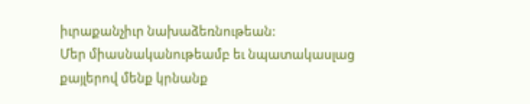իւրաքանչիւր նախաձեռնութեան:
Մեր միասնականութեամբ եւ նպատակասլաց քայլերով մենք կրնանք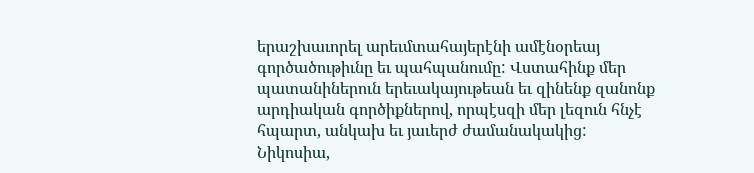երաշխաւորել արեւմտահայերէնի ամէնօրեայ գործածութիւնը եւ պահպանումը: Վստահինք մեր պատանիներուն երեւակայութեան եւ զինենք զանոնք արդիական գործիքներով, որպէսզի մեր լեզուն հնչէ հպարտ, անկախ եւ յաւերժ ժամանակակից:
Նիկոսիա,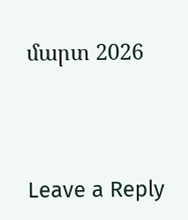մարտ 2026




Leave a Reply